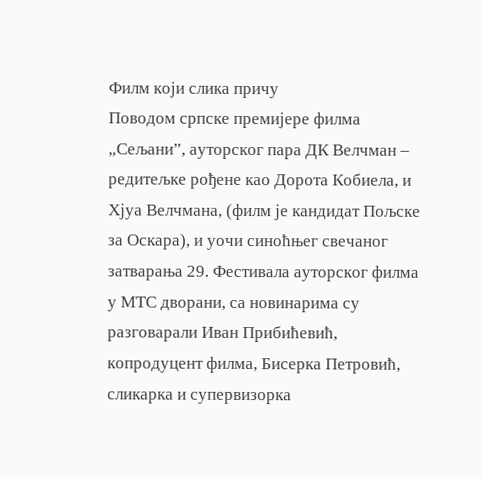Филм који слика причу
Поводом српске премијере филма „Сељани”, ауторског пара ДК Велчман – редитељке рођене као Дорота Кобиела, и Хјуа Велчмана, (филм је кандидат Пољске за Оскара), и уочи синоћњег свечаног затварања 29. Фестивала ауторског филма у МТС дворани, са новинарима су разговарали Иван Прибићевић, копродуцент филма, Бисерка Петровић, сликарка и супервизорка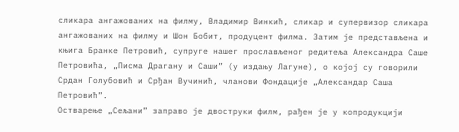сликара ангажованих на филму, Владимир Винкић, сликар и супервизор сликара ангажованих на филму и Шон Бобит, продуцент филма. Затим је представљена и књига Бранке Петровић, супруге нашег прослављеног редитеља Александра Саше Петровића, „Писма Драгану и Саши” (у издању Лагуне), о којој су говорили Срдан Голубовић и Срђан Вучинић, чланови Фондације „Александар Саша Петровић”.
Остварење „Сељани” заправо је двоструки филм, рађен је у копродукцији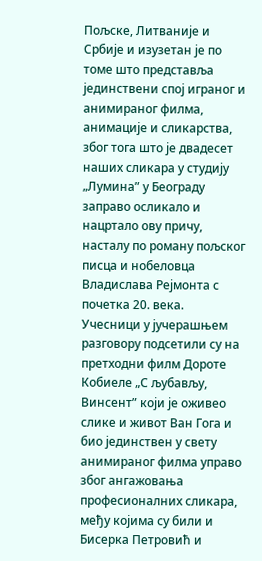Пољске, Литваније и Србије и изузетан је по томе што представља јединствени спој играног и анимираног филма, анимације и сликарства, због тога што је двадесет наших сликара у студију „Лумина” у Београду заправо осликало и нацртало ову причу, насталу по роману пољског писца и нобеловца Владислава Рејмонта с почетка 20. века. Учесници у јучерашњем разговору подсетили су на претходни филм Дороте Кобиеле „С љубављу, Винсент” који је оживео слике и живот Ван Гога и био јединствен у свету анимираног филма управо због ангажовања професионалних сликара, међу којима су били и Бисерка Петровић и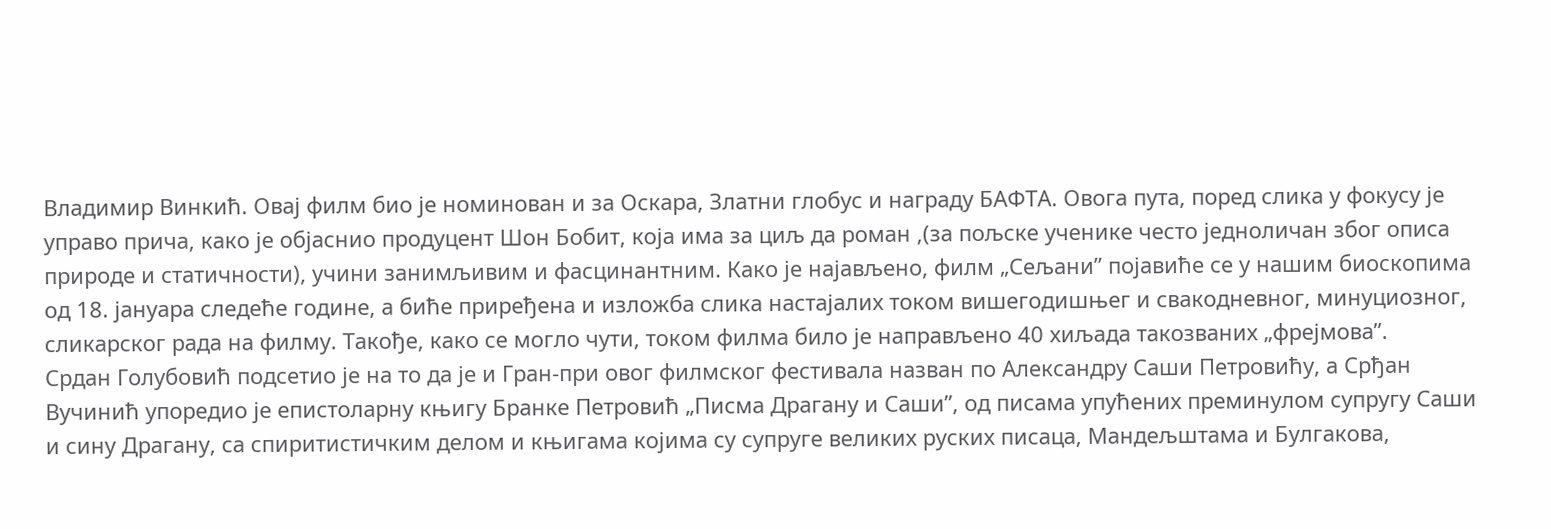Владимир Винкић. Овај филм био је номинован и за Оскара, Златни глобус и награду БАФТА. Овога пута, поред слика у фокусу је управо прича, како је објаснио продуцент Шон Бобит, која има за циљ да роман ,(за пољске ученике често једноличан због описа природе и статичности), учини занимљивим и фасцинантним. Како је најављено, филм „Сељани” појавиће се у нашим биоскопима од 18. јануара следеће године, а биће приређена и изложба слика настајалих током вишегодишњег и свакодневног, минуциозног, сликарског рада на филму. Такође, како се могло чути, током филма било је направљено 40 хиљада такозваних „фрејмова”.
Срдан Голубовић подсетио је на то да је и Гран-при овог филмског фестивала назван по Александру Саши Петровићу, а Срђан Вучинић упоредио је епистоларну књигу Бранке Петровић „Писма Драгану и Саши”, од писама упућених преминулом супругу Саши и сину Драгану, са спиритистичким делом и књигама којима су супруге великих руских писаца, Мандељштама и Булгакова,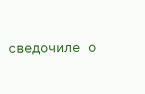сведочиле о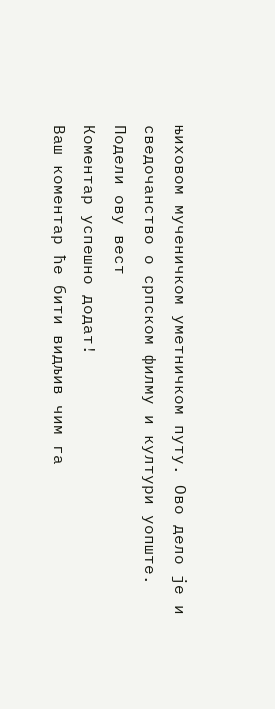њиховом мученичком уметничком путу. Ово дело је и сведочанство о српском филму и култури уопште.
Подели ову вест
Комeнтар успeшно додат!
Ваш комeнтар ћe бити видљив чим га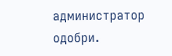администратор одобри.